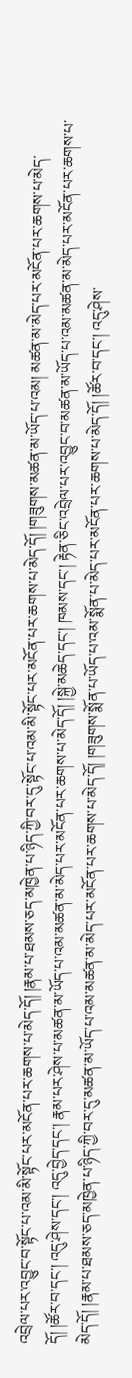འབྲེལ་པར་འབྱུང་བ་སྟོང་པ་འམ་མི་སྟོང་པར་མངོན་པར་ཆགས་པ་མེད་དོ། །རྣམ་པ་ཐམས་ཅད་མཁྱེན་པ་ཉིད་ཀྱི་བར་དུ་སྟོང་པ་འམ་མི་སྟོང་པར་མངོན་པར་ཆགས་པ་མེད་དོ། །གཟུགས་མཚན་མ་ཡོད་པ་འམ། མཚན་མ་མེད་པར་མངོན་པར་ཆགས་པ་མེད་དོ། །ཚོར་བ་དང་། འདུ་ཤེས་དང་། འདུ་བྱེད་དང་། རྣམ་པར་ཤེས་པ་མཚན་མ་ཡོད་པ་འམ་མཚན་མ་མེད་པར་མངོན་པར་ཆགས་པ་མེད་དོ། །སྐྱེ་མཆེད་དང་། ཁམས་དང་། རྟེན་ཅིང་འབྲེལ་པར་འབྱུང་བ་མཚན་མ་ཡོད་པ་འམ་མཚན་མ་མེད་པར་མངོན་པར་ཆགས་པ་མེད་དོ། །རྣམ་པ་ཐམས་ཅད་མཁྱེན་པ་ཉིད་ཀྱི་བར་དུ་མཚན་མ་ཡོད་པ་འམ་མཚན་མ་མེད་པར་མངོན་པར་ཆགས་པ་མེད་དོ། །གཟུགས་སྨོན་པ་ཡོད་པ་འམ་སྨོན་པ་མེད་པར་མངོན་པར་ཆགས་པ་མེད་དོ། །ཚོར་བ་དང་། འདུ་ཤེས་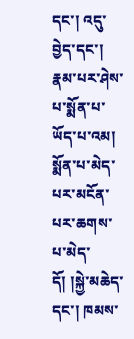དང་། འདུ་བྱེད་དང་། རྣམ་པར་ཤེས་པ་སྨོན་པ་ཡོད་པ་འམ། སྨོན་པ་མེད་པར་མངོན་པར་ཆགས་པ་མེད་དོ། །སྐྱེ་མཆེད་དང་། ཁམས་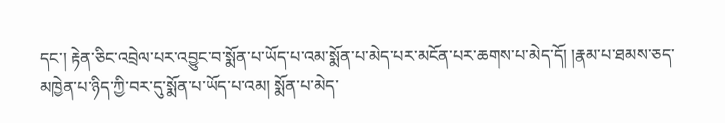དང་། རྟེན་ཅིང་འབྲེལ་པར་འབྱུང་བ་སྨོན་པ་ཡོད་པ་འམ་སྨོན་པ་མེད་པར་མངོན་པར་ཆགས་པ་མེད་དོ། །རྣམ་པ་ཐམས་ཅད་མཁྱེན་པ་ཉིད་ཀྱི་བར་དུ་སྨོན་པ་ཡོད་པ་འམ། སྨོན་པ་མེད་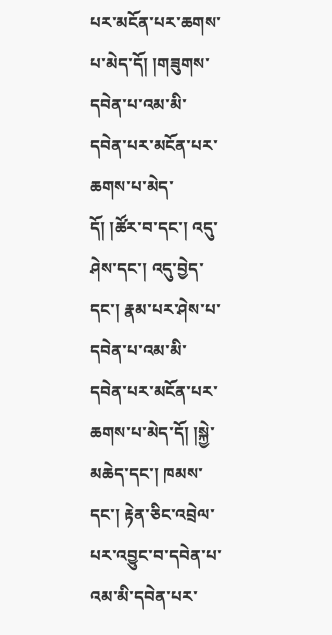པར་མངོན་པར་ཆགས་པ་མེད་དོ། །གཟུགས་དབེན་པ་འམ་མི་དབེན་པར་མངོན་པར་ཆགས་པ་མེད་དོ། །ཚོར་བ་དང་། འདུ་ཤེས་དང་། འདུ་བྱེད་དང་། རྣམ་པར་ཤེས་པ་དབེན་པ་འམ་མི་དབེན་པར་མངོན་པར་ཆགས་པ་མེད་དོ། །སྐྱེ་མཆེད་དང་། ཁམས་དང་། རྟེན་ཅིང་འབྲེལ་པར་འབྱུང་བ་དབེན་པ་འམ་མི་དབེན་པར་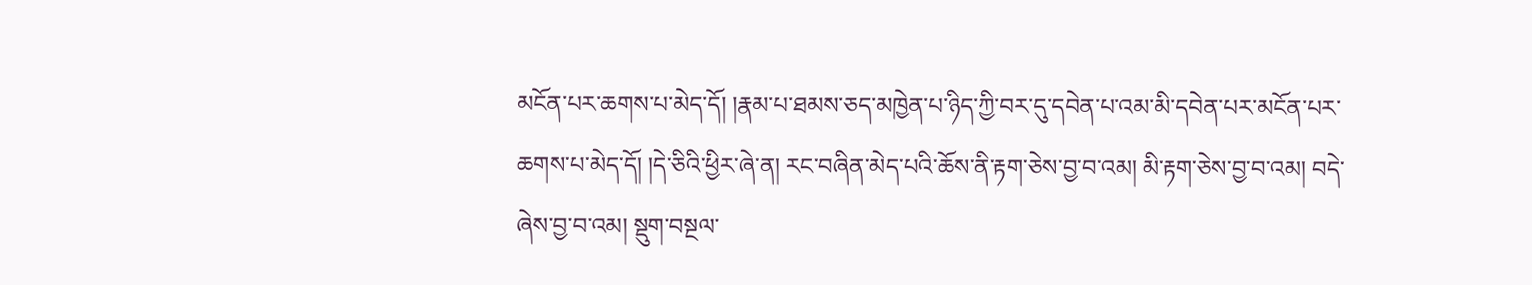མངོན་པར་ཆགས་པ་མེད་དོ། །རྣམ་པ་ཐམས་ཅད་མཁྱེན་པ་ཉིད་ཀྱི་བར་དུ་དབེན་པ་འམ་མི་དབེན་པར་མངོན་པར་ཆགས་པ་མེད་དོ། །དེ་ཅིའི་ཕྱིར་ཞེ་ན། རང་བཞིན་མེད་པའི་ཆོས་ནི་རྟག་ཅེས་བྱ་བ་འམ། མི་རྟག་ཅེས་བྱ་བ་འམ། བདེ་ཞེས་བྱ་བ་འམ། སྡུག་བསྔལ་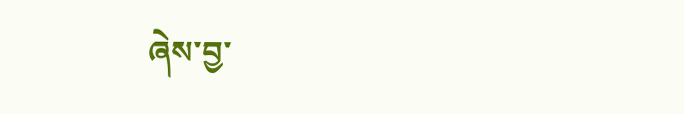ཞེས་བྱ་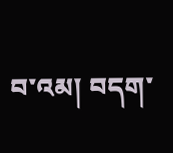བ་འམ། བདག་